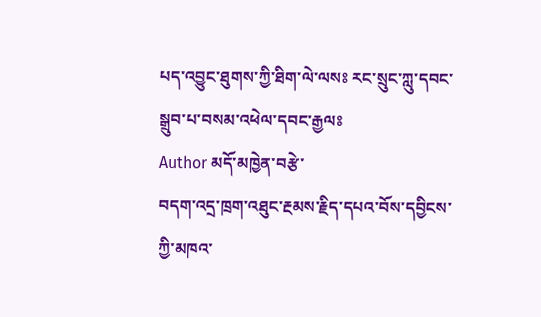པད་འབྱུང་ཐུགས་ཀྱི་ཐིག་ལེ་ལསཿ རང་སྲུང་ཀླུ་དབང་སྒྲུབ་པ་བསམ་འཕེལ་དབང་རྒྱལཿ
Author མདོ་མཁྱེན་བརྩེ་
བདག་འདྲ་ཁྲག་འཐུང་རྔམས་རྗིད་དཔའ་བོས་དབྱིངས་ཀྱི་མཁའ་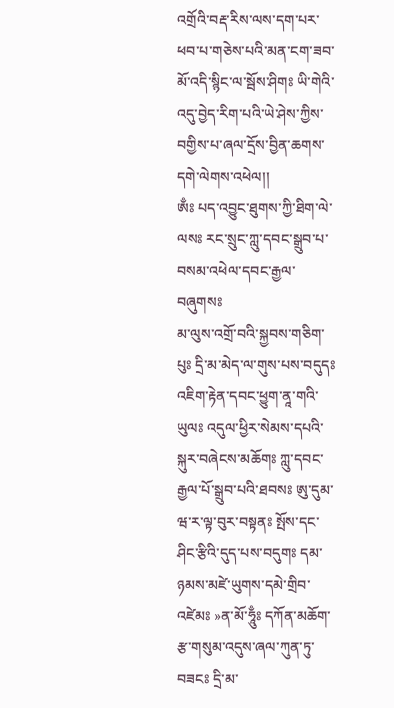འགྲོའི་བརྡ་རིས་ལས་དག་པར་ཕབ་པ་གཅེས་པའི་མན་ངག་ཟབ་མོ་འདི་སྙིང་ལ་སྦོས་ཤིགཿ ཡི་གེའི་འདུ་བྱེད་རིག་པའི་ཡེ་ཤེས་ཀྱིས་བགྱིས་པ་ཞལ་དྲོས་བྱིན་ཆགས་དགེ་ལེགས་འཕེལ།།
ཨྃཿ པད་འབྱུང་ཐུགས་ཀྱི་ཐིག་ལེ་ལསཿ རང་སྲུང་ཀླུ་དབང་སྒྲུབ་པ་བསམ་འཕེལ་དབང་རྒྱལ་བཞུགསཿ
མ་ལུས་འགྲོ་བའི་སྐྱབས་གཅིག་པུཿ དྲི་མ་མེད་ལ་གུས་པས་བདུདཿ འཇིག་རྟེན་དབང་ཕྱུག་ནཱ་གའི་ཡུལཿ འདུལ་ཕྱིར་སེམས་དཔའི་སྐུར་བཞེངས་མཆོགཿ ཀླུ་དབང་རྒྱལ་པོ་སྒྲུབ་པའི་ཐབསཿ ཨུ་དུམ་ཝ་ར་ལྟ་བུར་བསྟནཿ སྤོས་དང་ཤིང་རྩིའི་དུད་པས་བདུགཿ དམ་ཉམས་མཛེ་ཡུགས་དམེ་གྲིབ་འཛེམཿ »ན་མོ་ཧཱུྃཿ དཀོན་མཆོག་རྩ་གསུམ་འདུས་ཞལ་ཀུན་ཏུ་བཟངཿ དྲི་མ་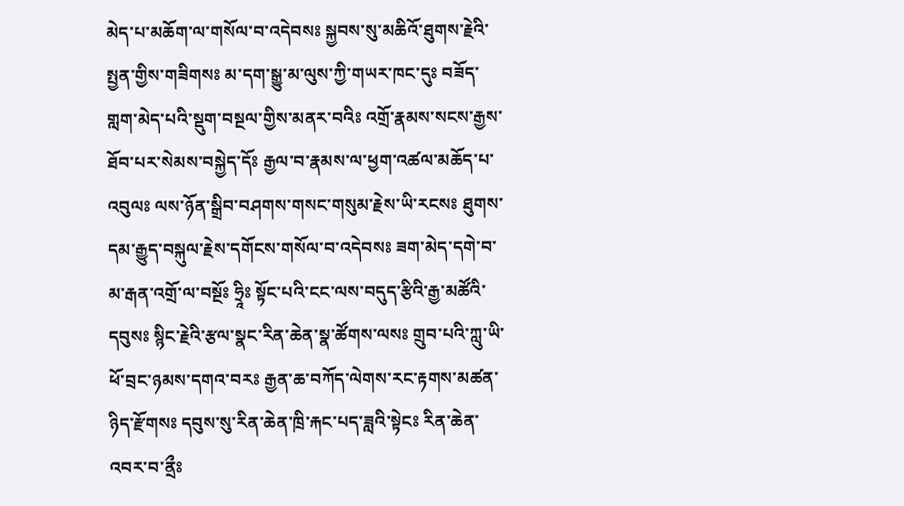མེད་པ་མཆོག་ལ་གསོལ་བ་འདེབསཿ སྐྱབས་སུ་མཆིའོ་ཐུགས་རྗེའི་སྤྱན་གྱིས་གཟིགསཿ མ་དག་སྒྱུ་མ་ལུས་ཀྱི་གཡར་ཁང་དུཿ བཟོད་གླག་མེད་པའི་སྡུག་བསྔལ་གྱིས་མནར་བའིཿ འགྲོ་རྣམས་སངས་རྒྱས་ཐོབ་པར་སེམས་བསྐྱེད་དོཿ རྒྱལ་བ་རྣམས་ལ་ཕྱག་འཚལ་མཆོད་པ་འབུལཿ ལས་ཉོན་སྒྲིབ་བཤགས་གསང་གསུམ་རྗེས་ཡི་རངསཿ ཐུགས་དམ་རྒྱུད་བསྐུལ་རྗེས་དགོངས་གསོལ་བ་འདེབསཿ ཟག་མེད་དགེ་བ་མ་རྒན་འགྲོ་ལ་བསྔོཿ ཧྲཱིཿ སྟོང་པའི་ངང་ལས་བདུད་རྩིའི་རྒྱ་མཚོའི་དབུསཿ སྙིང་རྗེའི་རྩལ་སྣང་རིན་ཆེན་སྣ་ཚོགས་ལསཿ གྲུབ་པའི་ཀླུ་ཡི་ཕོ་བྲང་ཉམས་དགའ་བརཿ རྒྱན་ཆ་བཀོད་ལེགས་རང་རྟགས་མཚན་ཉིད་རྫོགསཿ དབུས་སུ་རིན་ཆེན་ཁྲི་རྐང་པད་ཟླའི་སྟེངཿ རིན་ཆེན་འབར་བ་ནྲྀཿ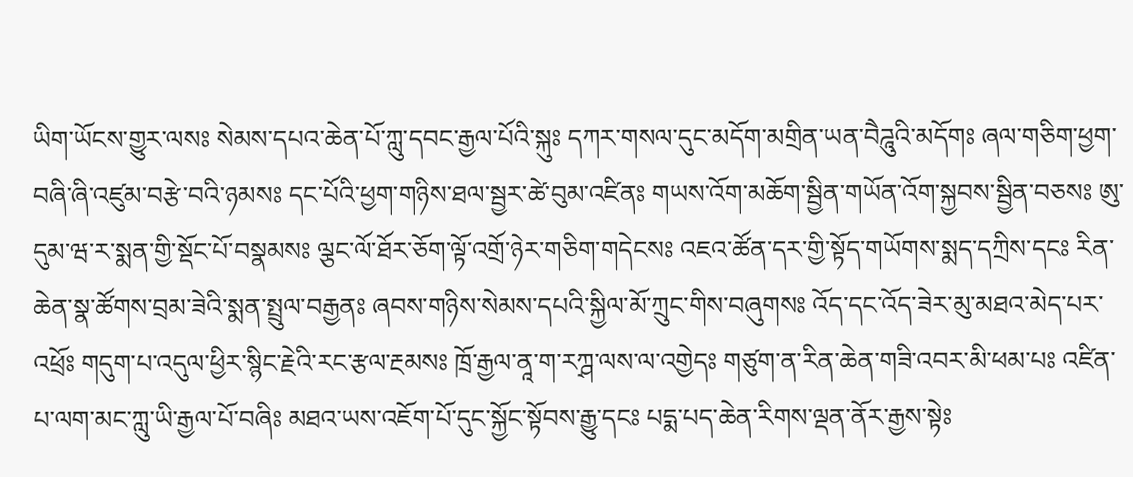ཡིག་ཡོངས་གྱུར་ལསཿ སེམས་དཔའ་ཆེན་པོ་ཀླུ་དབང་རྒྱལ་པོའི་སྐུཿ དཀར་གསལ་དུང་མདོག་མགྲིན་ཡན་བཻཌཱུའི་མདོགཿ ཞལ་གཅིག་ཕྱག་བཞི་ཞི་འཛུམ་བརྩེ་བའི་ཉམསཿ དང་པོའི་ཕྱག་གཉིས་ཐལ་སྦྱར་ཚེ་བུམ་འཛིནཿ གཡས་འོག་མཆོག་སྦྱིན་གཡོན་འོག་སྐྱབས་སྦྱིན་བཅསཿ ཨུ་དུམ་ཝ་ར་སྨན་གྱི་སྡོང་པོ་བསྣམསཿ ལྕང་ལོ་ཐོར་ཅོག་ལྟོ་འགྲོ་ཉེར་གཅིག་གདེངསཿ འཇའ་ཚོན་དར་གྱི་སྟོད་གཡོགས་སྨད་དཀྲིས་དངཿ རིན་ཆེན་སྣ་ཚོགས་བྲམ་ཟེའི་སྨན་སྤྲུལ་བརྒྱནཿ ཞབས་གཉིས་སེམས་དཔའི་སྐྱིལ་མོ་ཀྲུང་གིས་བཞུགསཿ འོད་དང་འོད་ཟེར་མུ་མཐའ་མེད་པར་འཕྲོཿ གདུག་པ་འདུལ་ཕྱིར་སྙིང་རྗེའི་རང་རྩལ་རྔམསཿ ཁྲོ་རྒྱལ་ནཱ་ག་རཀྴ་ལས་ལ་འགྱེདཿ གཙུག་ན་རིན་ཆེན་གཟི་འབར་མི་ཕམ་པཿ འཛིན་པ་ལག་མང་ཀླུ་ཡི་རྒྱལ་པོ་བཞིཿ མཐའ་ཡས་འཇོག་པོ་དུང་སྐྱོང་སྟོབས་རྒྱུ་དངཿ པདྨ་པད་ཆེན་རིགས་ལྡན་ནོར་རྒྱས་སྟེཿ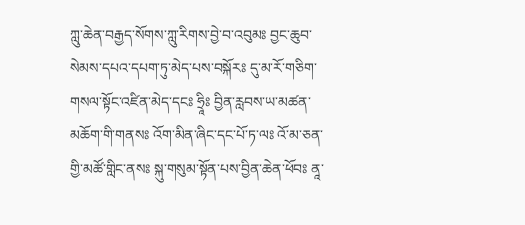ཀླུ་ཆེན་བརྒྱད་སོགས་ཀླུ་རིགས་བྱེ་བ་འབུམཿ བྱང་ཆུབ་སེམས་དཔའ་དཔག་ཏུ་མེད་པས་བསྐོརཿ དུ་མ་རོ་གཅིག་གསལ་སྟོང་འཛིན་མེད་དངཿ ཧྲཱིཿ བྱིན་རླབས་ཡ་མཚན་མཆོག་གི་གནསཿ འོག་མིན་ཞིང་དང་པོ་ཏ་ལཿ འོ་མ་ཅན་གྱི་མཚོ་གླིང་ནསཿ སྐུ་གསུམ་སྟོན་པས་བྱིན་ཆེན་ཕོབཿ ནཱ་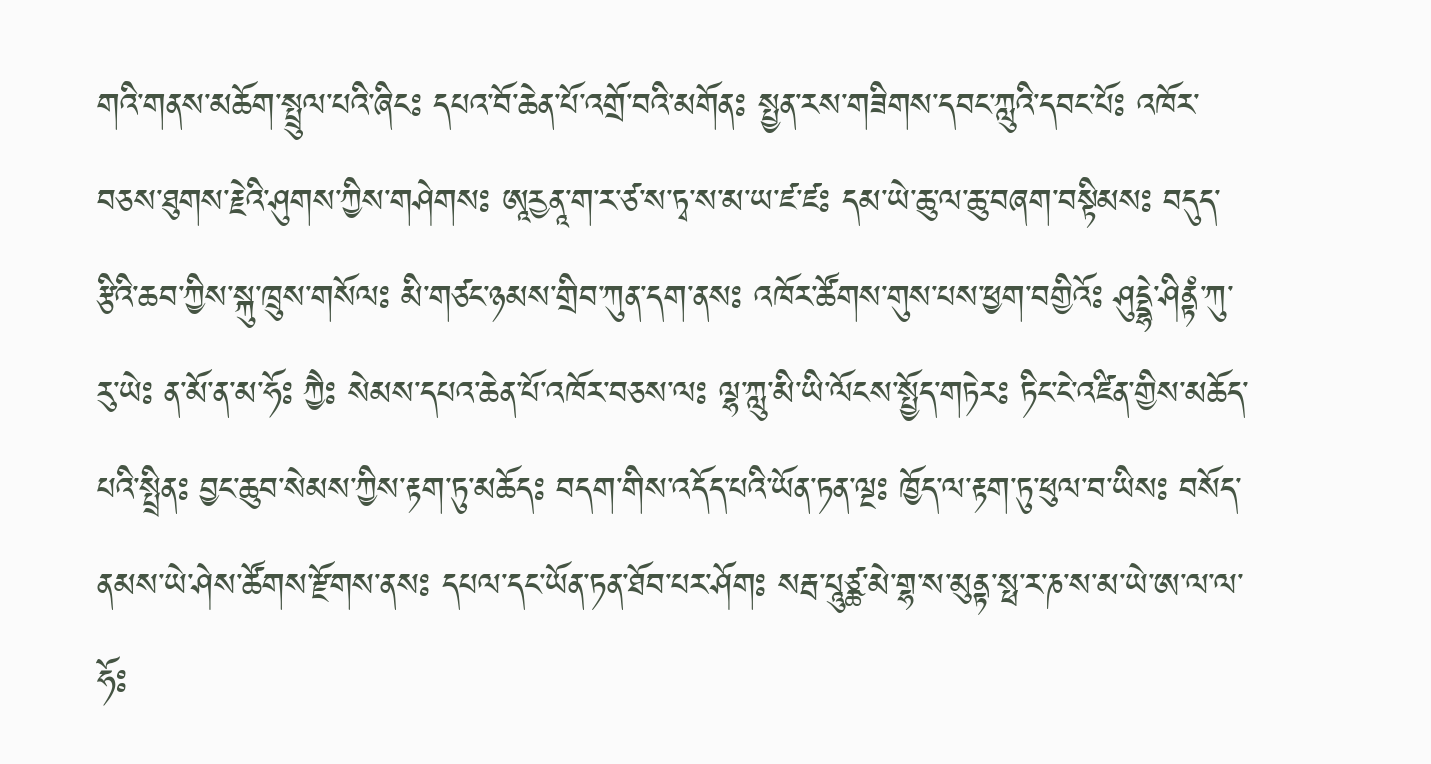གའི་གནས་མཆོག་སྤྲུལ་པའི་ཞིངཿ དཔའ་བོ་ཆེན་པོ་འགྲོ་བའི་མགོནཿ སྤྱན་རས་གཟིགས་དབང་ཀླུའི་དབང་པོཿ འཁོར་བཅས་ཐུགས་རྗེའི་ཤུགས་ཀྱིས་གཤེགསཿ ཨཱརྱནཱ་ག་ར་ཙ་ས་ཏྭ་ས་མ་ཡ་ཛ་ཛཿ དམ་ཡེ་ཆུ་ལ་ཆུ་བཞག་བསྟིམསཿ བདུད་རྩིའི་ཆབ་ཀྱིས་སྐུ་ཁྲུས་གསོལཿ མི་གཙང་ཉམས་གྲིབ་ཀུན་དག་ནསཿ འཁོར་ཚོགས་གུས་པས་ཕྱག་བགྱིའོཿ ཤུདྡྷེ་ཤིནྟཾ་ཀུ་རུ་ཡེཿ ན་མོ་ན་མ་ཧོཿ ཀྱཻཿ སེམས་དཔའ་ཆེན་པོ་འཁོར་བཅས་ལཿ ལྷ་ཀླུ་མི་ཡི་ལོངས་སྤྱོད་གཏེརཿ ཏིང་ངེ་འཛིན་གྱིས་མཆོད་པའི་སྤྲིནཿ བྱང་ཆུབ་སེམས་ཀྱིས་རྟག་ཏུ་མཆོདཿ བདག་གིས་འདོད་པའི་ཡོན་ཏན་ལྔཿ ཁྱོད་ལ་རྟག་ཏུ་ཕུལ་བ་ཡིསཿ བསོད་ནམས་ཡེ་ཤེས་ཚོགས་རྫོགས་ནསཿ དཔལ་དང་ཡོན་ཏན་ཐོབ་པར་ཤོགཿ སརྦ་པཱུཙྪ་མེ་གྷ་ས་མུནྟ་སྥ་ར་ཎ་ས་མ་ཡེ་ཨ་ལ་ལ་ཧོཿ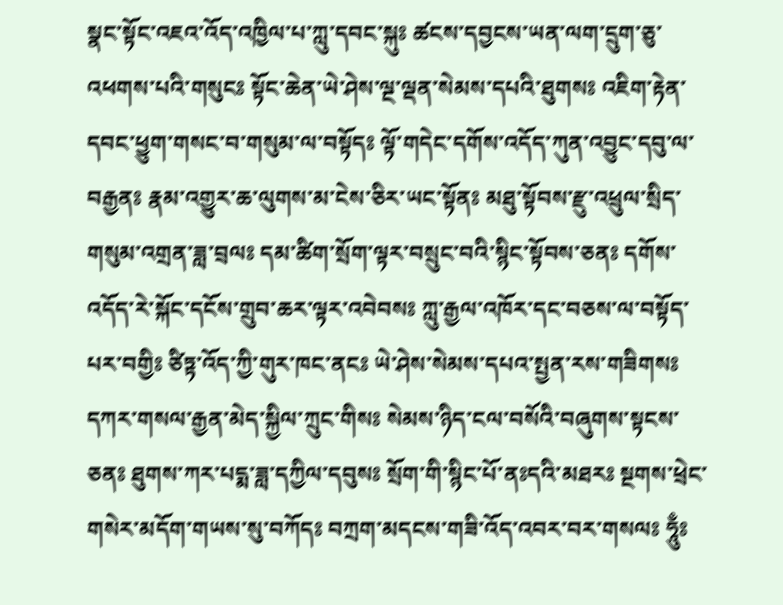སྣང་སྟོང་འཇའ་འོད་འཁྱིལ་པ་ཀླུ་དབང་སྐུཿ ཚངས་དབྱངས་ཡན་ལག་དྲུག་ཅུ་འཕགས་པའི་གསུངཿ སྟོང་ཆེན་ཡེ་ཤེས་ལྔ་ལྡན་སེམས་དཔའི་ཐུགསཿ འཇིག་རྟེན་དབང་ཕྱུག་གསང་བ་གསུམ་ལ་བསྟོདཿ ལྟོ་གདེང་དགོས་འདོད་ཀུན་འབྱུང་དབུ་ལ་བརྒྱནཿ རྣམ་འགྱུར་ཆ་ལུགས་མ་ངེས་ཅིར་ཡང་སྟོནཿ མཐུ་སྟོབས་རྫུ་འཕྲུལ་སྲིད་གསུམ་འགྲན་ཟླ་བྲལཿ དམ་ཚིག་སྲོག་ལྟར་བསྲུང་བའི་སྙིང་སྟོབས་ཅནཿ དགོས་འདོད་རེ་སྐོང་དངོས་གྲུབ་ཆར་ལྟར་འབེབསཿ ཀླུ་རྒྱལ་འཁོར་དང་བཅས་ལ་བསྟོད་པར་བགྱིཿ ཙིཏྟ་འོད་ཀྱི་གུར་ཁང་ནངཿ ཡེ་ཤེས་སེམས་དཔའ་སྤྱན་རས་གཟིགསཿ དཀར་གསལ་རྒྱན་མེད་སྐྱིལ་ཀྲུང་གིསཿ སེམས་ཉིད་ངལ་བསོའི་བཞུགས་སྟངས་ཅནཿ ཐུགས་ཀར་པདྨ་ཟླ་དཀྱིལ་དབུསཿ སྲོག་གི་སྙིང་པོ་ནཿདའི་མཐརཿ སྔགས་ཕྲེང་གསེར་མདོག་གཡས་སུ་བཀོདཿ བཀྲག་མདངས་གཟི་འོད་འབར་བར་གསལཿ ཧཱུྃཿ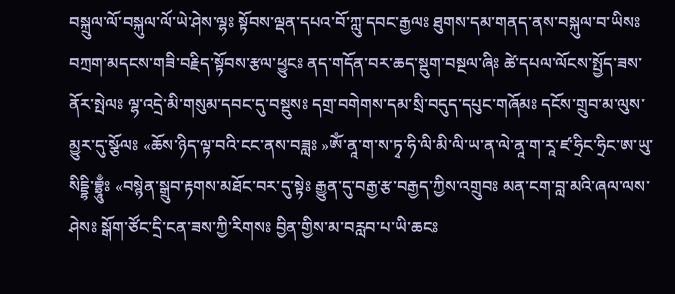བསྐྲུལ་ལོ་བསྐུལ་ལོ་ཡེ་ཤེས་ལྷཿ སྟོབས་ལྡན་དཔའ་བོ་ཀླུ་དབང་རྒྱལཿ ཐུགས་དམ་གནད་ནས་བསྐུལ་བ་ཡིསཿ བཀྲག་མདངས་གཟི་བརྗིད་སྟོབས་རྩལ་ཕྱུངཿ ནད་གདོན་བར་ཆད་སྡུག་བསྔལ་ཞིཿ ཚེ་དཔལ་ལོངས་སྤྱོད་ཟས་ནོར་སྤེལཿ ལྷ་འདྲེ་མི་གསུམ་དབང་དུ་བསྡུསཿ དགྲ་བགེགས་དམ་སྲི་བདུད་དཔུང་གཞོམཿ དངོས་གྲུབ་མ་ལུས་མྱུར་དུ་སྩོལཿ «ཆོས་ཉིད་ལྟ་བའི་ངང་ནས་བཟླཿ »ཨོཾ་ནཱ་ག་ས་ཏྭ་ཧི་ལི་མི་ལི་ཡ་ན་ལེ་ནཱ་ག་རཱ་ཛ་ཧྲིང་ཧྲིང་ཨ་ཡུ་སིདྡྷི་བྷྲཱུྃཿ «བསྙེན་སྒྲུབ་རྟགས་མཐོང་བར་དུ་སྟེཿ རྒྱུན་དུ་བརྒྱ་རྩ་བརྒྱད་ཀྱིས་འགྲུབཿ མན་ངག་བླ་མའི་ཞལ་ལས་ཤེསཿ སྒོག་ཙོང་དྲི་ངན་ཟས་ཀྱི་རིགསཿ བྱིན་གྱིས་མ་བརླབ་པ་ཡི་ཆངཿ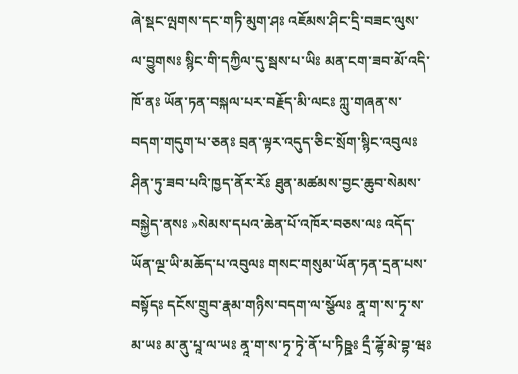ཞེ་སྡང་ལྤགས་དང་གཏི་མུག་ཤཿ འཇོམས་ཤིང་དྲི་བཟང་ལུས་ལ་བྱུགསཿ སྙིང་གི་དཀྱིལ་དུ་སྦས་པ་ཡིཿ མན་ངག་ཟབ་མོ་འདི་ཁོ་ནཿ ཡོན་ཏན་བསྐལ་པར་བརྗོད་མི་ལངཿ ཀླུ་གཞན་ས་བདག་གདུག་པ་ཅནཿ བྲན་ལྟར་འདུད་ཅིང་སྲོག་སྙིང་འབུལཿ ཤིན་ཏུ་ཟབ་པའི་ཁྱད་ནོར་རོཿ ཐུན་མཚམས་བྱང་ཆུབ་སེམས་བསྐྱེད་ནསཿ »སེམས་དཔའ་ཆེན་པོ་འཁོར་བཅས་ལཿ འདོད་ཡོན་ལྔ་ཡི་མཆོད་པ་འབུལཿ གསང་གསུམ་ཡོན་ཏན་དྲན་པས་བསྟོདཿ དངོས་གྲུབ་རྣམ་གཉིས་བདག་ལ་སྩོལཿ ནཱ་ག་ས་ཏྭ་ས་མ་ཡཿ མ་ནུ་པཱ་ལ་ཡཿ ནཱ་ག་ས་ཏྭ་ཏྭེ་ནོ་པ་ཏིཥྛཿ དྲྀ་ཌྷོ་མེ་བྷ་ཝཿ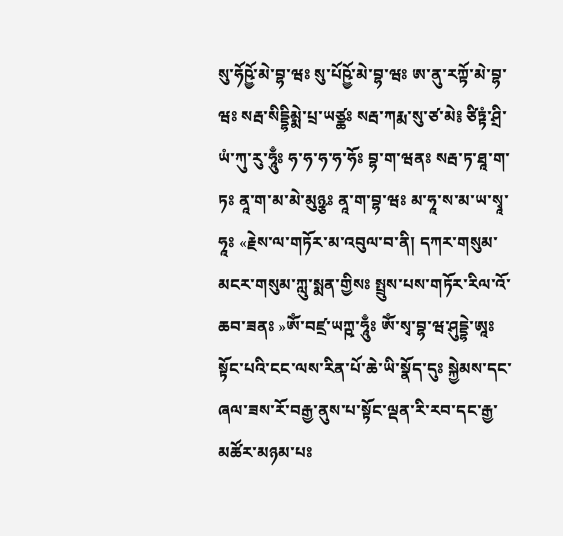སུ་ཧོཥྱོ་མེ་བྷ་ཝཿ སུ་པོཥྱོ་མེ་བྷ་ཝཿ ཨ་ནུ་རཀྟོ་མེ་བྷ་ཝཿ སརྦ་སིདྡྷིམྨེ་པྲ་ཡཙྪཿ སརྦ་ཀརྨ་སུ་ཙ་མེ༔ ཙིཏྟཾ་ཤྲི་ཡཾ་ཀུ་རུ་ཧཱུྃཿ ཧ་ཧ་ཧ་ཧ་ཧོཿ བྷ་ག་ཝནཿ སརྦ་ཏ་ཐཱ་ག་ཏཿ ནཱ་ག་མ་མེ་མུཉྩཿ ནཱ་ག་བྷ་ཝཿ མ་ཧཱ་ས་མ་ཡ་སྭཱ་ཧཱཿ «རྗེས་ལ་གཏོར་མ་འབུལ་བ་ནི། དཀར་གསུམ་མངར་གསུམ་ཀླུ་སྨན་གྱིསཿ སྤྲུས་པས་གཏོར་རིལ་འོ་ཆབ་ཟནཿ »ཨོཾ་བཛྲ་ཡཀྵ་ཧཱུྃཿ ཨོཾ་སྭ་བྷ་ཝ་ཤུདྡྷེ་ཨཱཿ སྟོང་པའི་ངང་ལས་རིན་པོ་ཆེ་ཡི་སྣོད་དུཿ སྐྱེམས་དང་ཞལ་ཟས་རོ་བརྒྱ་ནུས་པ་སྟོང་ལྡན་རི་རབ་དང་རྒྱ་མཚོར་མཉམ་པཿ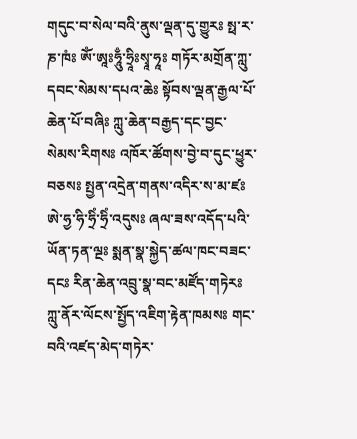གདུང་བ་སེལ་བའི་ནུས་ལྡན་དུ་གྱུརཿ སྥ་ར་ཎ་ཁཾཿ ཨོཾ་ཨཱཿཧཱུྃ་ཧྲཱིཿསྭཱ་ཧཱཿ གཏོར་མགྲོན་ཀླུ་དབང་སེམས་དཔའ་ཆེཿ སྟོབས་ལྡན་རྒྱལ་པོ་ཆེན་པོ་བཞིཿ ཀླུ་ཆེན་བརྒྱད་དང་བྱང་སེམས་རིགསཿ འཁོར་ཚོགས་བྱེ་བ་དུང་ཕྱུར་བཅསཿ སྤྱན་འདྲེན་གནས་འདིར་ས་མ་ཛཿ ཨེ་ཧྱ་ཧི་ཧྲིཾ་ཧྲིཾ་འདུསཿ ཞལ་ཟས་འདོད་པའི་ཡོན་ཏན་ལྔཿ སྨན་སྣ་སྐྱེད་ཚལ་ཁང་བཟང་དངཿ རིན་ཆེན་འབྲུ་སྣ་བང་མཛོད་གཏེརཿ ཀླུ་ནོར་ལོངས་སྤྱོད་འཇིག་རྟེན་ཁམསཿ གང་བའི་འཛད་མེད་གཏེར་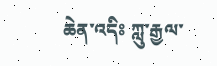ཆེན་འདིཿ ཀླུ་རྒྱལ་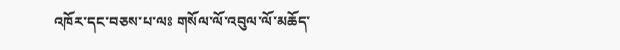འཁོར་དང་བཅས་པ་ལཿ གསོལ་ལོ་འབུལ་ལོ་མཆོད་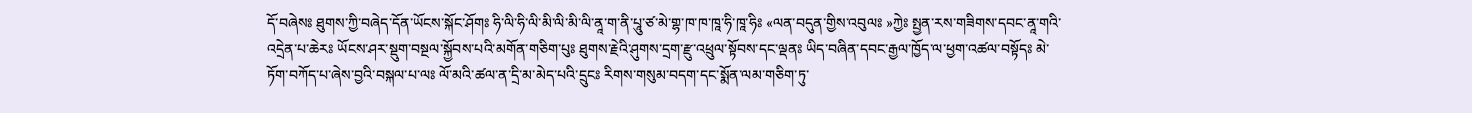དོ་བཞེསཿ ཐུགས་ཀྱི་བཞེད་དོན་ཡོངས་སྐོང་ཤོགཿ ཧི་ལི་ཧི་ལི་མི་ལི་མི་ལི་ནཱ་ག་ནི་པཱུ་ཙ་མེ་གྷ་ཁ་ཁ་ཁཱ་ཧི་ཁཱ་ཧིཿ «ལན་བདུན་གྱིས་འབུལཿ »ཀྱེཿ སྤྱན་རས་གཟིགས་དབང་ནཱ་གའི་འདྲེན་པ་ཆེརཿ ཡོངས་ཤར་སྡུག་བསྔལ་སྐྱོབས་པའི་མགོན་གཅིག་པུཿ ཐུགས་རྗེའི་ཤུགས་དྲག་རྫུ་འཕྲུལ་སྟོབས་དང་ལྡནཿ ཡིད་བཞིན་དབང་རྒྱལ་ཁྱོད་ལ་ཕྱག་འཚལ་བསྟོདཿ མེ་ཏོག་བཀོད་པ་ཞེས་བྱའི་བསྐལ་པ་ལཿ ལོ་མའི་ཚལ་ན་དྲི་མ་མེད་པའི་དྲུངཿ རིགས་གསུམ་བདག་དང་སྨོན་ལམ་གཅིག་ཏུ་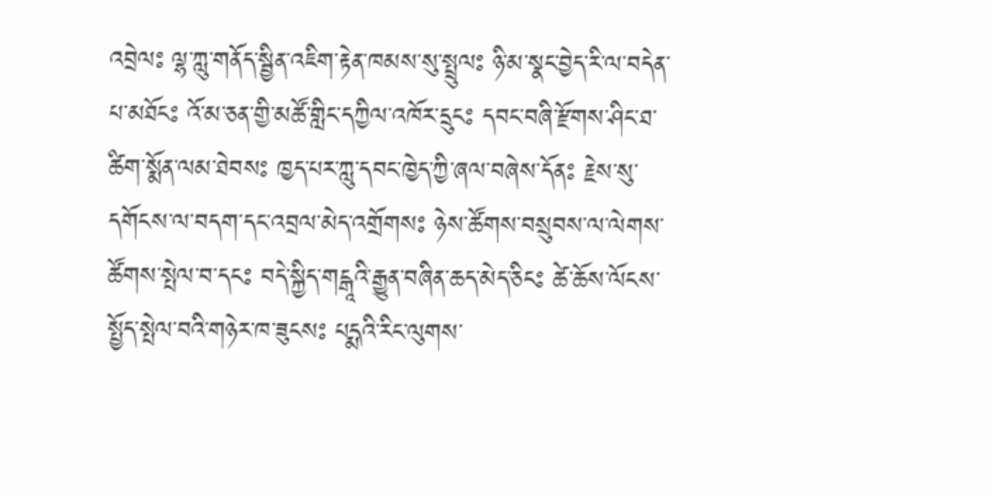འབྲེལཿ ལྷ་ཀླུ་གནོད་སྦྱིན་འཇིག་རྟེན་ཁམས་སུ་སྤྲུལཿ ཉི་མ་སྣང་བྱེད་རི་ལ་བདེན་པ་མཐོངཿ འོ་མ་ཅན་གྱི་མཚོ་གླིང་དཀྱིལ་འཁོར་དྲུངཿ དབང་བཞི་རྫོགས་ཤིང་ཐ་ཚིག་སྨོན་ལམ་ཐེབསཿ ཁྱད་པར་ཀླུ་དབང་ཁྱེད་ཀྱི་ཞལ་བཞེས་དོནཿ རྗེས་སུ་དགོངས་ལ་བདག་དང་འབྲལ་མེད་འགྲོགསཿ ཉེས་ཚོགས་བསྲུབས་ལ་ལེགས་ཚོགས་སྤེལ་བ་དངཿ བདེ་སྐྱིད་གངྒཱའི་རྒྱུན་བཞིན་ཆད་མེད་ཅིངཿ ཚེ་ཆོས་ལོངས་སྤྱོད་སྤེལ་བའི་གཉེར་ཁ་ཟུངསཿ པདྨའི་རིང་ལུགས་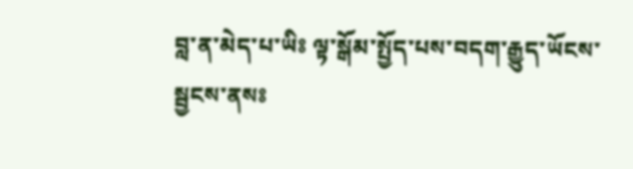བླ་ན་མེད་པ་ཡིཿ ལྟ་སྒོམ་སྤྱོད་པས་བདག་རྒྱུད་ཡོངས་སྦྱངས་ནསཿ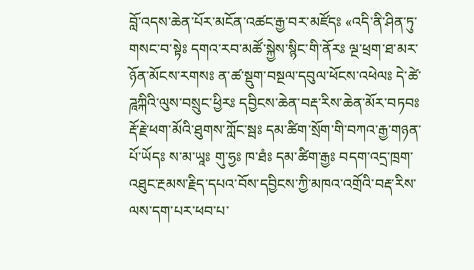བློ་འདས་ཆེན་པོར་མངོན་འཚང་རྒྱ་བར་མཛོདཿ «འདི་ནི་ཤིན་ཏུ་གསང་བ་སྟེཿ དགའ་རབ་མཚོ་སྐྱེས་སྙིང་གི་ནོརཿ ལྔ་ཕྲག་ཐ་མར་ཉོན་མོངས་རགསཿ ན་ཚ་སྡུག་བསྔལ་དབུལ་ཕོངས་འཕེལཿ དེ་ཚེ་ཌཱཀྐིའི་ལུས་བསྲུང་ཕྱིརཿ དབྱིངས་ཆེན་བརྡ་རིས་ཆེན་མོར་བཏབཿ རྡོ་རྗེ་ཕག་མོའི་ཐུགས་ཀློང་སྦཿ དམ་ཚིག་སྲོག་གི་བཀའ་རྒྱ་གཉན་པོ་ཡོདཿ ས་མ་ཡཱཿ གུ་ཧྱཿ ཁ་ཐཾཿ དམ་ཚིག་རྒྱཿ བདག་འདྲ་ཁྲག་འཐུང་རྔམས་རྗིད་དཔའ་བོས་དབྱིངས་ཀྱི་མཁའ་འགྲོའི་བརྡ་རིས་ལས་དག་པར་ཕབ་པ་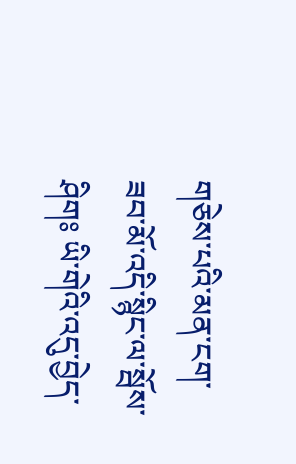གཅེས་པའི་མན་ངག་ཟབ་མོ་འདི་སྙིང་ལ་སྦོས་ཤིགཿ ཡི་གེའི་འདུ་བྱེད་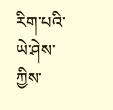རིག་པའི་ཡེ་ཤེས་ཀྱིས་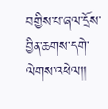བགྱིས་པ་ཞལ་དྲོས་བྱིན་ཆགས་དགེ་ལེགས་འཕེལ།།